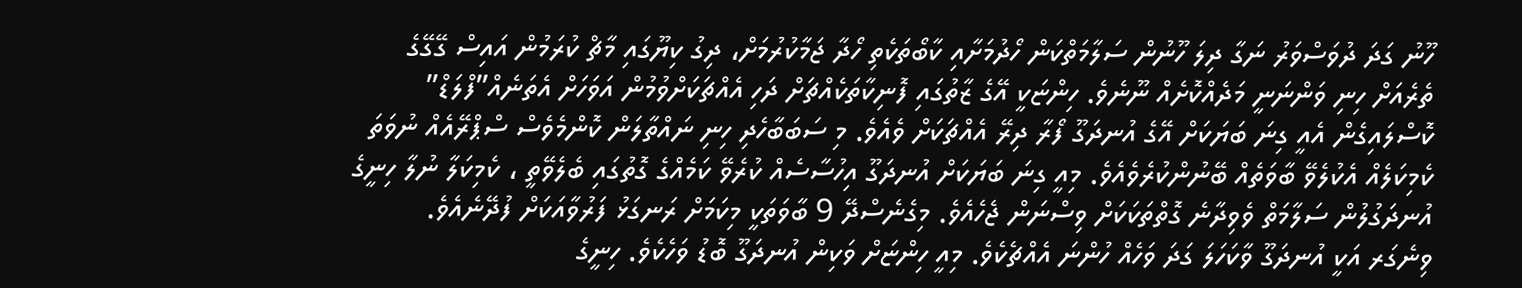ހޫނު ގަދަ ދުވަސްވަރު ނަގާ ދިލަ ހޫނުން ސަލާމަތްކަން ހޯދުމަށާއި ކާބޯތަކެތި ހޯދާ ޖަމާކުރުމަށް، ދިގު ކިޔޫގައި މާޗް ކުރަމުން އައިސް ގޭގޭގެ ތެރެއަށް ހިނި ވަންނަނީ މަދެއްކޮށެއް ނޫނެވެ. ހިންޏަކީ އޭގެ ޒާތުގައި ފޮނިކާތަކެއްޗަށް ދަހި އެއްޗަކަށްވުމުން އަވަހަށް އެތަނެއް”ފްލަޑް” ކޮސްލައިގެން އެއީ ގިނަ ބަޔަކަށް އޭގެ އުނދަގޫ ފޯރާ ދިރޭ އެއްޗަކަށް ވެއެވެ. މި ސަބަބާހެދި ހިނި ނައްތާލަން ކޮންމެވެސް ސްޕްރޭއެއް ނުވަތަ ކެމިކަލެއް އެކުލެވޭ ބާވަތެއް ބޭނުންކުރެވެއެވެ. މިއީ ގިނަ ބަޔަކަށް އުނދަގޫ އިހުސާސެއް ކުރެވޭ ކަމެއްގެ ގޮތުގައި ބެލެވޭތީ ، ކެމިކަލާ ނުލާ ހިނީގެ އުނދަގުލުން ސަލާމަތް ވެވިދާނެ ގޮތްތަކަކަށް ވިސްނަން ޖެހެއެވެ. މިގެނެސްދޭ 9 ބާވަތަކީ މިކަމަށް ރަނގަޅު ފަރުވާއަކަށް ފުދޭނެއެވެ.
ވިނެގަރ އަކީ އުނދަގޫ ވާކަހަލަ ގަދަ ވަހެއް ހުންނަ އެއްޗެކެވެ. މިއީ ހިންޏަށް ވަކިން އުނދަގޫ ބޮޑު ވަހެކެވެ. ހިނީގެ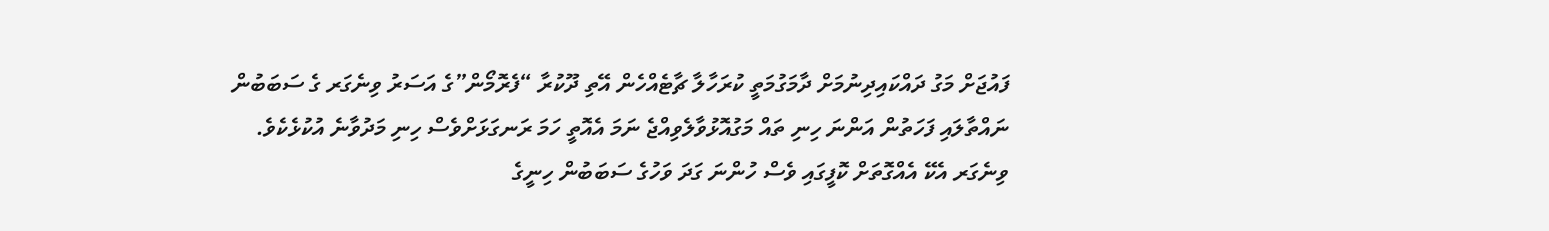ފައުޖަށް މަގު ދައްކައިދިނުމަށް ދާމަގުމަތީ ކުރަހާލާ ޗާޓެއްހެން އޭތި ދޫކުރާ “ފެރޮމޯން”ގެ އަސަރު ވިނެގަރ ގެ ސަބަބުން ނައްތާލައި ފަހަތުން އަންނަ ހިނި ތައް މަގުއޮޅުވާލެވިއްޖެ ނަމަ އެއޮތީ ހަމަ ރަނގަޅަށްވެސް ހިނި މަދުވާނެ އުކުޅެކެވެ.
ވިނެގަރ އެކޭ އެއްގޮތަށް ކޮފީގައި ވެސް ހުންނަ ގަދަ ވަހުގެ ސަބަބުން ހިނީގެ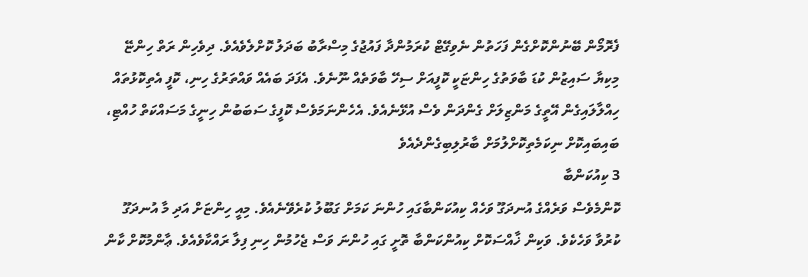ފެރޮމޯން ބޭނުންކޮށްގެން ފަހަތުން ނެވިގޭޓް ކުރަމުންދާ ފައުޖުގެ މިސްރާބު ބަދަލު ކޮށްލެވެއެވެ. ދިވެހިން ރަތް ހިންޏޭ މިކިޔާ ސައިޒުން ކުޑަ ބާވަތުގެ ހިންޏަކީ ކޮފީއަށް ސިހޭ ބާވަތެއް ނޫނެވެ. އެފަދަ ބައެއް ވައްތަރުގެ ހިނި، ކޮފީ އެތިކޮޅުތައް ހިއްލާލައިގެން އޭތީގެ މަންޒިލަށް ގެންދަން ވެސް އުޅޭނެއެވެ. އެހެންނަމަވެސް ކޮފީގެ ސަބަބުން ހިނީގެ މަސައްކަތް ހުއްޓި، ބައިބައިކޮށް ނިކަމެތިކޮށްލުމަށް ބާރުލިބިގެންދެއެވެ
3 ކިއުކަންބާ
ކޮންމެވެސް ވަރެއްގެ އުނދަގޫ ވަހެއް ކިއުކަންބާގައި ހުންނަ ކަމަށް ގަބޫލު ކުރެވޭނެއެވެ. މިއީ ހިންޏަށް އަދި މާ އުނދަގޫ ކުރުވާ ވަހެކެވެ. ވަކިން ޚާއްސަކޮށް ކިއުންކަންބާ ތޮށީ ގައި ހުންނަ ވަސް ޖެހުމުން ހިނި ފިލާ ރައްކާވެއެވެ. ޢާންމުކޮށް ކާން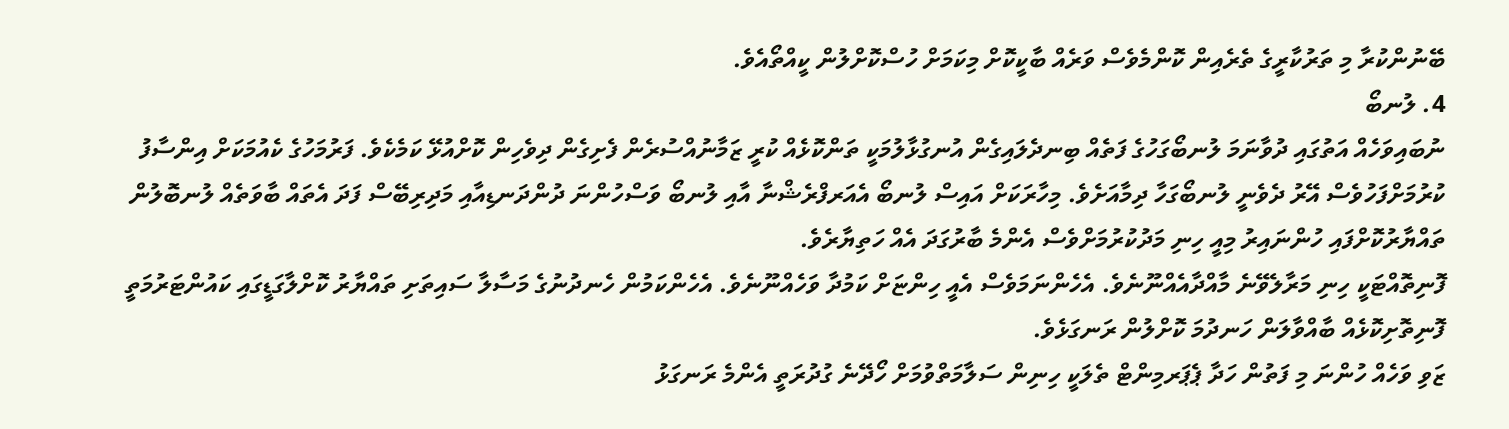ބޭނުންކުރާ މި ތަރުކާރީގެ ތެރެއިން ކޮންމެވެސް ވަރެއް ބާކީކޮށް މިކަމަށް ހުސްކޮށްލުން ކީއްތޯއެވެ.
4. ލުނބޯ
ނުބައިވަހެއް އަތުގައި ދުވާނަމަ ލުނބޯގަހުގެ ފަތެއް ބިނދެލައިގެން އުނގުޅާލުމަކީ ތަންކޮޅެއް ކުރީ ޒަމާނުއްސުރެން ފެށިގެން ދިވެހިން ކޮށްއުޅޭ ކަމެކެވެ. ފަރުމަހުގެ ކެއުމަކަށް އިންސާފު ކުރުމަށްފަހުވެސް އޭރު ދެވެނީ ލުނބޯގަހާ ދިމާއަށެވެ. މިހާރަކަށް އައިސް ލުނބޯ އެއަރފްރެޝްނާ އާއި ލުނބޯ ވަސްހުންނަ ދުންދަނޑިއާއި މަދިރިބޭސް ފަދަ އެތައް ބާވަތެއް ލުނބޮލުން ތައްޔާރުކޮށްފައި ހުންނައިރު މިއީ ހިނި މަދުކުރުމަށްވެސް އެންމެ ބާރުގަދަ އެއް ހަތިޔާރެވެ.
ފޮނިތޮއްޓަކީ ހިނި މަރާލެވޭނެ މާއްދާއެއްނޫނެވެ. އެހެންނަމަވެސް އެއީ ހިންޏަށް ކަމުދާ ވަހެއްނޫނެވެ. އެހެންކަމުން ހެނދުނުގެ މަސާލާ ސައިތަށި ތައްޔާރު ކޮށްލާގަޑީގައި ކައުންޓަރުމަތީ ފޮނިތޮށިކޮޅެއް ބާއްވާލަން ހަނދުމަ ކޮށްލުން ރަނގަޅެވެ.
ޒަވި ވަހެއް ހުންނަ މި ފަތުން ހަދާ ޕެޕަރމިންޓް ތެލަކީ ހިނިން ސަލާމަތްވުމަށް ހޯދޭނެ ގުދުރަތީ އެންމެ ރަނގަޅު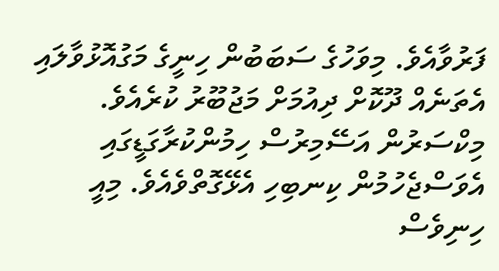ފަރުވާއެވެ. މިވަހުގެ ސަބަބުން ހިނީގެ މަގުއޮޅުވާލައި އެތަނެއް ދޫކޮށް ދިއުމަށް މަޖުބޫރު ކުރެއެވެ.
މިކްސަރުން އަސޭމިރުސް ހިމުންކުރާގަޑީގައި އެވަސްޖެހުމުން ކިނބިހި އެޅޭގޮތްވެއެވެ. މިއީ ހިނިވެސް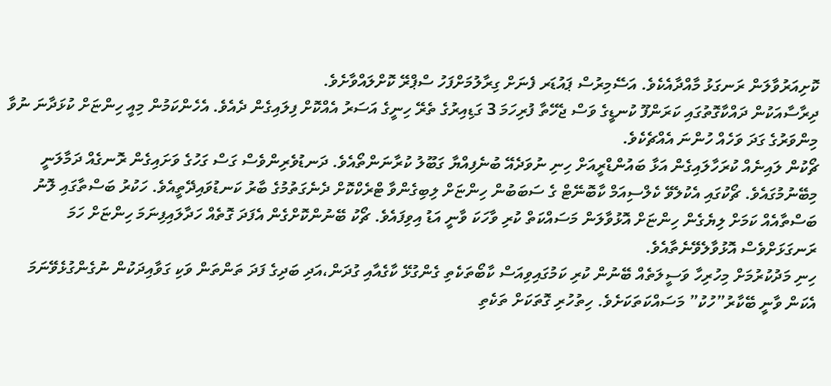ކޮށިއަރުވާލަން ރަނގަޅު މާއްދާއެކެވެ. އަސޭމިރުސް ޕައުޑަރ ފެނަށް ގިރާލުމަށްފަހު ސްޕްރޭ ކޮށްލައްވާށެވެ.
ދިރާސާއަކުން ދައްކާގޮތުގައި ކަރަންފޫ ކުނޑީގެ ވަސް ޖެހޭތާ ފުރިހަމަ 3 ގަޑިއިރުގެ ތެރޭ ހިނީގެ އަސަރު އެއްކޮށް ފިލައިގެން ދެއެވެ. އެހެންކަމުން މިއީ ހިންޏަށް ކުޅަދާނަ ނުވާ މިންވަރުގެ ގަދަ ވަހެއް ހުންނަ އެއްޗެކެވެ.
ޗޯކުން ލައިނެއް ކުރަހާލައިގެން އަޅާ ބައުންޑްރީއަށް ހިނި ނުވަދެއޭ ބުނެފިއްޔާ ގަބޫލު ކުރާނަންތޯއެވެ. ދަނޑުވެރިންވެސް ގަސް ގަހުގެ ވަށައިގެން ރޮނގެއް ދަމާލަނީ މިބޭނުމުގައެވެ. ޗޯކުގައި އެކުލެވޭ ކެލްސިއަމް ކާބޮނޭޓް ގެ ސަބަބުން ހިންޏަށް ލިބިގެންވާ ޓްރެކްކޮށް ދެނެގަތުމުގެ ބާރު ކަނޑުވައިދޭތީއެވެ. ހަކުރު ބަސްތާގައި ލޮނު ބަސްތާއެއް ކަމަށް ލިޔެގެން ހިންޏަށް އޮޅުވާލަން މަސައްކަތް ކުރި ވާހަކަ ވާނީ އަޑު އިވިފައެވެ. ޗޯކު ބޭނުންކޮށްގެން އެފަދަ ގޮތެއް ހަދާލައިފިނަމަ ހިންޏަށް ހަމަ ރަނގަޅަށްވެސް އޮޅުވާލެވޭނެތާއެވެ.
ހިނި މަދުކުރުމަށް މިހުރިހާ ވަސީލަތެއް ބޭނުން ކުރި ކަމުގައިވިއަސް ކާބޯތަކެތި ގެންގުޅޭ ކާގެއާއި ގުދަން،އަދި ބަދިގެ ފަދަ ތަންތަން ވަކި ގަވާއިދަކުން ނުގެންގުޅެވޭނަމަ އެކަން ވާނީ ބޭކާރު”ހުކު” މަސައްކަތަކަށެވެ. ހިތުހުރި ގޮތަކަށް ތަކެތި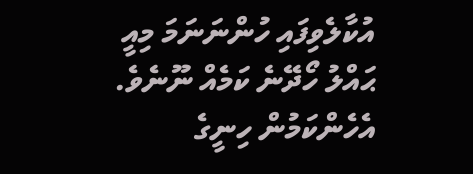އުކާލެވިފައި ހުންނަނަމަ މިއީ ޙައްލު ހޯދޭނެ ކަމެއް ނޫނެވެ. އެހެންކަމުން ހިނީގެ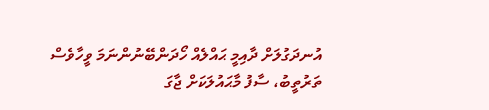އުނދަގުލަށް ދާއިމީ ޙައްލެއް ހޯދަންބޭނުންނަމަ ވީހާވެސް ތަރުތީބު، ސާފު މާޙައުލަކަށް ޖާގަ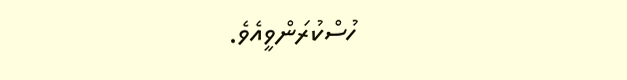ހުސްކުރަންވީއެވެ.